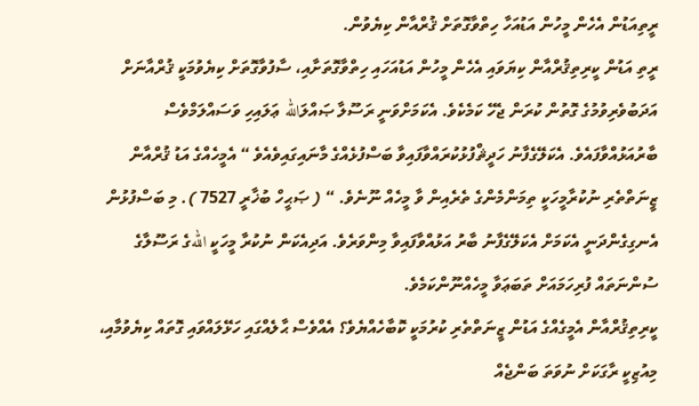ރީތިއަޑުން އެހެން މީހުން އަޑުއަހާ ހިތްވާގޮތަށް ޤުރްއާން ކިޔެވުން.
ރީތި އަޑުން ކީރިތިޤުރްއާން ކިޔަވައި އެހެން މީހުން އަޑުއަހައި ހިތްވާގޮތަށާއި، ސާފުވާގޮތަށް ކިޔެވުމަކީ ޤުރްއާނަށް އަދަބުވެރިވުމުގެ ގޮތުން ކުރަން ޖެހޭ ކަމެކެވެ. އެކަމަށްވަނީ ރަސޫލާ ޞައްލަالله ޢަލައިހި ވަސައްލަމްވެސް ބާރުއަޅުއްވާފައެވެ. އެކަލޭގެފާނު ހަދީޘްފުޅުކުރައްވާފައިވާ ބަސްފުޅެއްގެ މާނައިގައިވެއެވެ “ އެމީހެއްގެ އަޑު ޤުރްއާން ޒީނަތްތެރި ނުކުރާމީހަކީ ތިމަންމެންގެ ތެރެއިން ވާ މީހެއް ނޫނެވެ. “ ( ޞަޙީހް ބުޚާރީ 7527 ). މި ބަސްފުޅުން އެނގިގެންދަނީ އެކަމަށް އެކަލޭގެފާނު ބާރު އަޅުއްވާފައިވާ މިންވަރެވެ. އަދިއެކަން ނުކުރާ މީހަކީ اللهގެ ރަސޫލާގެ ސުންނަތައް ފުރިހަމައަށް ތަބަޢަވާ މީހެއްނޫންކަމެވެ.
ކީރިތިޤުރްއާން އެމީގެއްގެ އަޑުން ޒީނަތްތެރި ކުރުމަކީ ކޮބާހެއްޔެވެ؟ އެއްވެސް ޙާލެއްގައި ހަޅޭލައްވައި ގޮތައް ކިޔެވުމާއި، މިއުޒިކީ ރާގަކަށް ނުވަތަ ބަންޖެއް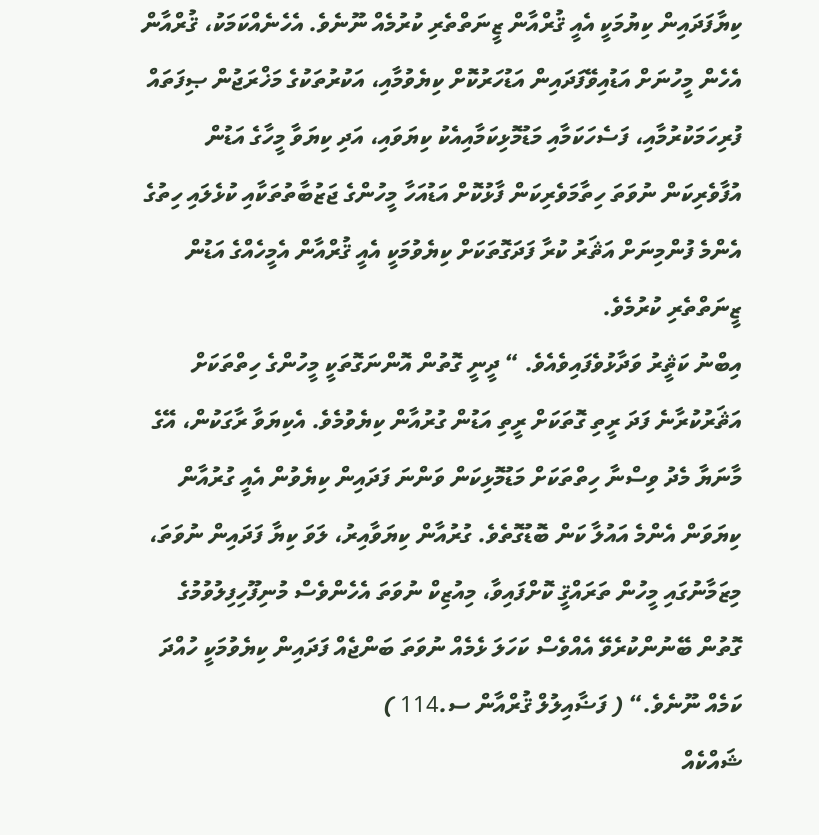ކިޔާފަދައިން ކިޔުމަކީ އެއީ ޤުރްއާން ޒީނަތްތެރި ކުރުމެއް ނޫނެވެ. އެހެނެއްކަމަކު، ޤުރްއާން އެހެން މީހުނަށް އަޑުއިވޭފަދައިން އަޑުހަރުކޮށް ކިޔެވުމާއި، އަކުރުތަކުގެ މަޚްރަޖުން ޞިފަތައް ފުރިހަމަކުރުމާއި، ފަސެހަކަމާއި މަޑުމޮޅިކަމާއިއެކު ކިޔަވައި، އަދި ކިޔަވާ މީހާގެ އަޑުން އުފާވެރިކަން ނުވަތަ ހިތާމަވެރިކަން ފާޅުކޮށް އަޑުއަހާ މީހުންގެ ޖަޒުބާތުތަކާއި ކުޅެލައި ހިތުގެ އެންމެ ފުންމިނަށް އަޘަރު ކުރާ ފަދަގޮތަކަށް ކިޔެވުމަކީ އެއީ ޤުރްއާން އެމީހެއްގެ އަޑުން ޒީނަތްތެރި ކުރުމެވެ.
އިބްނު ކަޘީރު ވަދާޅުވެފައިވެއެވެ. “ ދީނީ ގޮތުން އޮންނަގޮތަކީ މީހުންގެ ހިތްތަކަށް އަޘަރުކުރާނެ ފަދަ ރީތި ގޮތަކަށް ރީތި އަޑުން ގުރުއާން ކިޔެވުމެވެ. އެކިޔަވާ ރާގަކުން، އޭގެ މާނަޔާ މެދު ވިސްނާ ހިތްތަކަށް މަޑުމޮޅިކަން ވަންނަ ފަދައިން ކިޔެވުން އެއީ ގުރުއާން ކިޔަވަން އެންމެ އައުލާ ކަން ބޮޑުގޮތެވެ. ގުރުއާން ކިޔަވާއިރު، ލަވަ ކިޔާ ފަދައިން ނުވަތަ، މިޒަމާނުގައި މީހުން ތަރައްޤީ ކޮށްފައިވާ، މިއުޒިކް ނުވަތަ އެހެންވެސް މުނިފޫހިފިލުވުމުގެ ގޮތުން ބޭނުންކުރެވޭ އެއްވެސް ކަހަލަ ޅެމެއް ނުވަތަ ބަންޖެއް ފަދައިން ކިޔެވުމަކީ ހުއްދަ ކަމެއް ނޫނެވެ.“ ( ފަޟާއިލުލް ޤުރްއާން ސ.114 )
ޝައްކެއް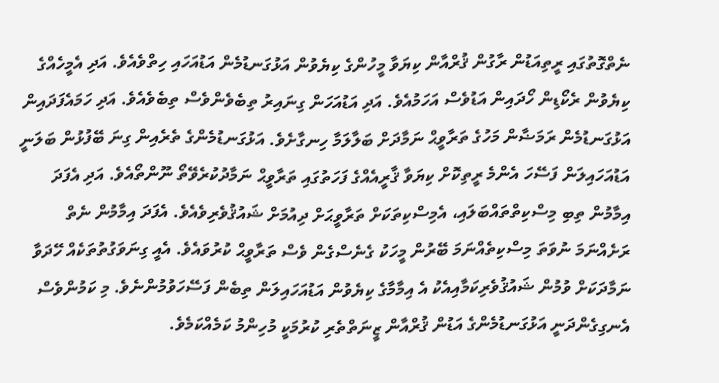ނެތްގޮތުގައި ރީތިއަޑުން ރާގުން ޤުރްއާން ކިޔަވާ މީހުންގެ ކިޔެވުން އަޅުގަނޑުމެން އަޑުއަހައި ހިތްވެއެވެ. އަދި އެމީހެއްގެ ކިޔެވުން ރެކޯޑިން ހޯދައިން އަޑުވެސް އަހަމުއެވެ. އަދި އަޑުއަހަން ގިނައިރު ތިބެވެންވެސް ތިބެވެއެވެ. އަދި ހަމައެފަދައިން އަޅުގަނޑުމެން ރަމަޟާން މަހުގެ ތަރާވީޙް ނަމާދަށް ބަލާލަމާ ހިނގާށެވެ. އަޅުގަނޑުމެންގެ ތެރެއިން ގިނަ ބޭފުޅުން ބަލަނީ އަޑުއަހައިލަން ފަސޭހަ އެންމެ ރީތިކޮށް ކިޔަވާ ޤާރީއެއްގެ ފަހަތުގައި ތަރާވީޙް ނަމާދުކުރެވޭތޯ ނޫންތޯއެވެ. އަދި އެފަދަ އިމާމުން ތިބި މިސްކިތްތައްބަލައި، އެމިސްކިތަކަށް ތަރާވީޙަށް ދިއުމަށް ޝައުޤުވެރިވެއެވެ. އެފަދަ އިމާމުން ނެތް ރަށެއްނަމަ ނުވަތަ މިސްކިތެއްނަމަ ބޭރުން މީހަކު ގެނެސްގެން ވެސް ތަރާވީޙް ކުރުވައެވެ. އެއީ ގިނަވަގުތުތަކެއް ހޭދަވާ ނަމާދަކަށް ވުމުން ޝައުޤުވެރިކަމާއިއެކު އެ އިމާމާގެ ކިޔެވުން އަޑުއަހައިލަން ތިބެން ފަސޭހަވުމުންނެވެ. މި ކަމުންވެސް އެނގިގެންދަނީ އަޅުގަނޑުމެންގެ އަޑުން ޤުރްއާން ޒީނަތްތެރި ކުރުމަކީ މުހިންމު ކަމެއްކަމެވެ.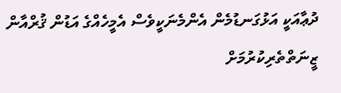ދުޢާއަކީ އަޅުގަނޑުމެން އެންމެނަކީވެސް އެމީހެއްގެ އަޑުން ޤުރްއާން ޒީނަތްތެރިކުރުމަށް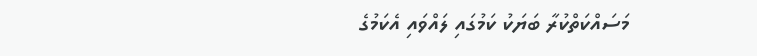މަސައްކަތްކުރާ ބަޔަކު ކަމުގައި ލައްވައި އެކަމުގެ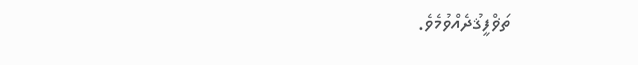ތަޥްފީޤުދެއްވުމެވެ.